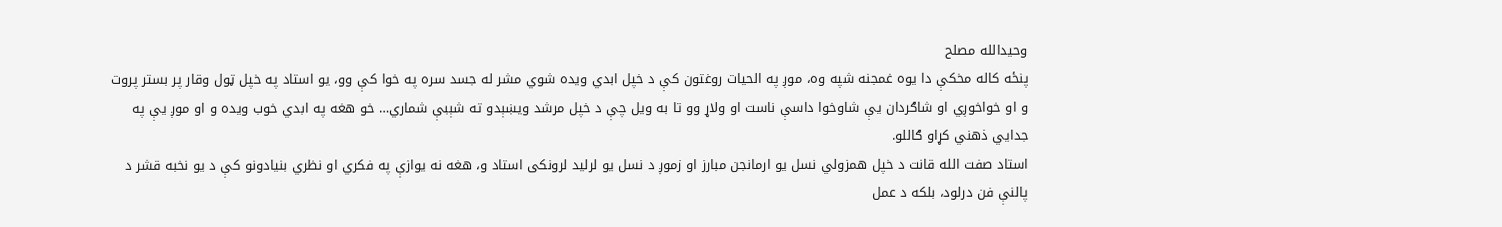وحيدالله مصلح
پنځه کاله مخکې دا يوه غمجنه شپه وه، موږ په الحيات روغتون کې د خپل ابدي ويده شوي مشر له جسد سره په خوا کې وو، يو استاد په خپل ټول وقار پر بستر پروت و او خواخوږي او شاګردان يې شاوخوا داسې ناست او ولاړ وو تا به ويل چې د خپل مرشد ويښېدو ته شېبې شماري… خو هغه په ابدي خوب ويده و او موږ يې په جدايي ذهني کړاو ګاللو.
استاد صفت الله قانت د خپل همزولي نسل يو ارمانجن مبارز او زموږ د نسل يو لرليد لرونکی استاد و، هغه نه يوازې په فکري او نظري بنيادونو کې د يو نخبه قشر د پالنې فن درلود، بلکه د عمل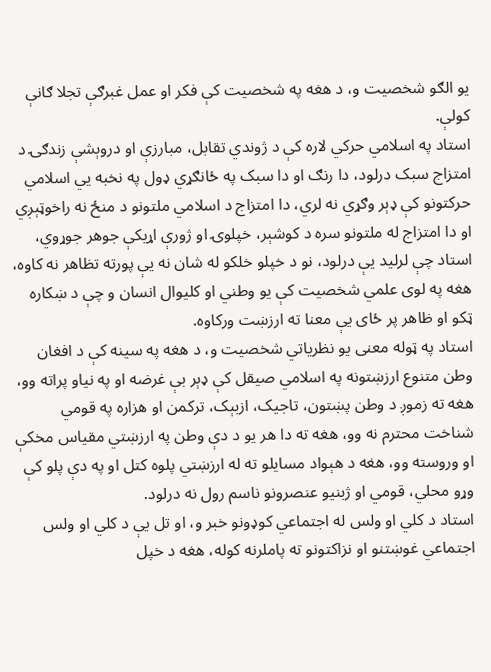يو الګو شخصيت و، د هغه په شخصيت کې فکر او عمل غبرګې تجلا ګانې کولې.
استاد په اسلامي حرکي لاره کې د ژوندي تقابل، مبارزې او دروېشې زندګۍ د امتزاج سبک درلود، دا رنګ او دا سبک په ځانګړي ډول په نخبه يي اسلامي حرکتونو کې ډېر وګړي نه لري، دا امتزاج د اسلامي ملتونو د منځ نه راخوټېږي او دا امتزاج له ملتونو سره د کوشېر، خپلوۍ او ژورې اړيکې جوهر جوړوي، استاد چې لرليد يې درلود، نو د خپلو خلکو له شان نه يې پورته تظاهر نه کاوه، هغه په لوی علمي شخصیت کې يو وطني او کليوال انسان و چې د ښکاره ټکو او ظاهر پر ځای يې معنا ته ارزښت ورکاوه.
استاد په ټوله معنی يو نظرياتي شخصيت و، د هغه په سينه کې د افغان وطن متنوع ارزښتونه په اسلامي صيقل کې ډېر بې غرضه او په نياو پراته وو، هغه ته زموږ د وطن پښتون، تاجيک، ازبېک، ترکمن او هزاره په قومي شناخت محترم نه وو، هغه ته دا هر يو د دې وطن په ارزښتي مقياس مخکې او وروسته وو، هغه د هېواد مسايلو ته له ارزښتي پلوه کتل او په دې پلو کې وړو محلي، قومي او ژبنيو عنصرونو ناسم رول نه درلود.
استاد د کلي او ولس له اجتماعي کوډونو خبر و، او تل يې د کلي او ولس اجتماعي غوښتنو او نزاکتونو ته پاملرنه کوله، هغه د خپل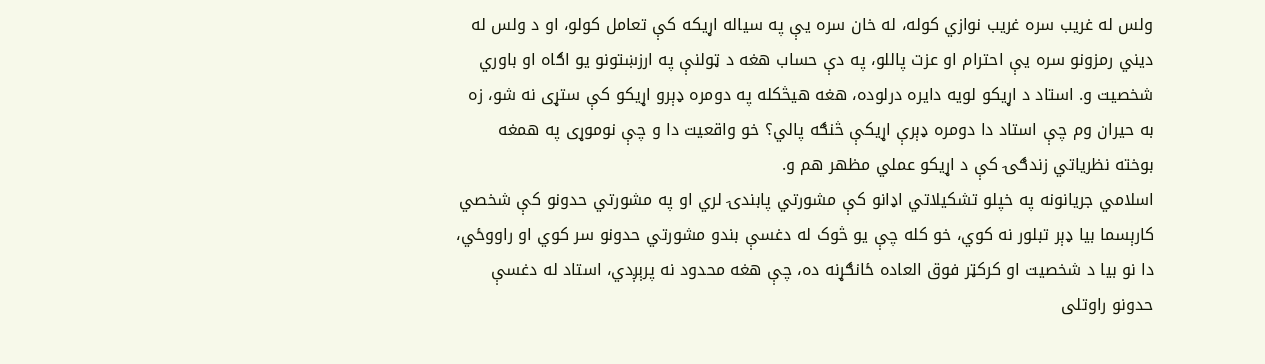ولس له غريب سره غريب نوازي کوله، له خان سره يې په سياله اړيکه کې تعامل کولو، او د ولس له ديني رمزونو سره يې احترام او عزت پاللو، په دې حساب هغه د ټولنې په ارزښتونو يو اګاه او باوري شخصيت و. استاد د اړيکو لويه دايره درلوده، هغه هيڅکله په دومره ډېرو اړيکو کې ستړی نه شو، زه به حيران وم چې استاد دا دومره ډېرې اړيکې څنګه پالي؟ خو واقعيت دا و چې نوموړى په همغه بوخته نظرياتي زندګۍ کې د اړيکو عملي مظهر هم و.
اسلامي جريانونه په خپلو تشکيلاتي اډانو کې مشورتي پابندۍ لري او په مشورتي حدونو کې شخصي کارېسما بيا ډېر تبلور نه کوي، خو کله چې يو څوک له دغسې بندو مشورتي حدونو سر کوي او راووځي، دا نو بيا د شخصيت او کرکټر فوق العاده ځانګړنه ده، چې هغه محدود نه پرېږدي، استاد له دغسې حدونو راوتلی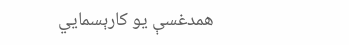همدغسې يو کارېسمايي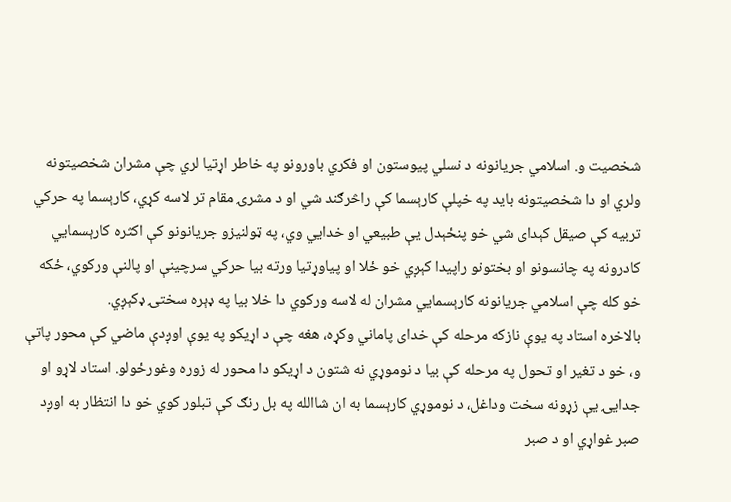شخصيت و. اسلامي جريانونه د نسلي پيوستون او فکري باورونو په خاطر اړتيا لري چې مشران شخصيتونه ولري او دا شخصيتونه بايد په خپلې کارېسما کې راڅرګند شي او د مشرۍ مقام تر لاسه کړي، کارېسما په حرکي تربيه کې صيقل کېدای شي خو پنځېدل يې طبيعي او خدايي وي، په ټولنيزو جريانونو کې اکثره کارېسمايي کادرونه په چانسونو او بختونو راپيدا کېږي خو ځلا او پياوړتيا ورته بيا حرکي سرچينې او پالنې ورکوي، ځکه خو کله چې اسلامي جريانونه کارېسمايي مشران له لاسه ورکوي دا خلا بيا په ډېره سختۍ ډکېږي.
بالاخره استاد په يوې نازکه مرحله کې خدای پاماني وکړه، هغه چې د اړيکو په يوې اوږدې ماضي کې محور پاتې و، خو د تغير او تحول په مرحله کې بيا د نوموړي نه شتون د اړيکو دا محور له زوره وغورځولو. استاد لاړو او جدايۍ يې زړونه سخت وداغل، د نوموړي کارېسما به ان شاالله په بل رنګ کې تبلور کوي خو دا انتظار به اوږد صبر غواړي او د صبر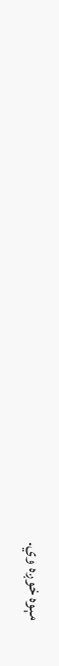مېوه خوږه وي.